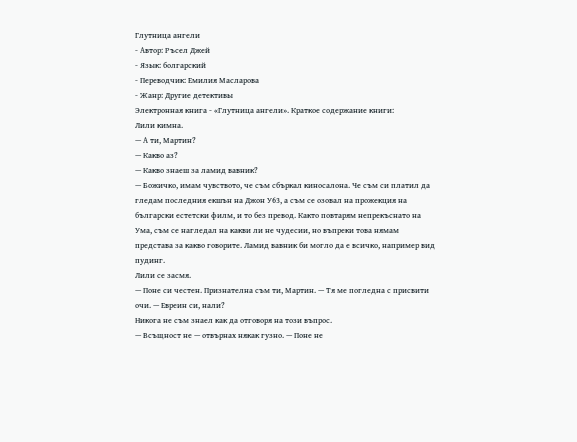Глутница ангели
- Автор: Ръсел Джей
- Язык: болгарский
- Переводчик: Емилия Масларова
- Жанр: Другие детективы
Электронная книга - «Глутница ангели». Краткое содержание книги:
Лили кимна.
— А ти, Мартин?
— Какво аз?
— Какво знаеш за ламид вавник?
— Божичко, имам чувството, че съм сбъркал киносалона. Че съм си платил да гледам последния екшън на Джон У63, а съм се озовал на прожекция на български естетски филм, и то без превод. Както повтарям непрекъснато на Ума, съм се нагледал на какви ли не чудесии, но въпреки това нямам представа за какво говорите. Ламид вавник би могло да е всичко, например вид пудинг.
Лили се засмя.
— Поне си честен. Признателна съм ти, Мартин. — Тя ме погледна с присвити очи. — Евреин си, нали?
Никога не съм знаел как да отговоря на този въпрос.
— Всъщност не — отвърнах някак гузно. — Поне не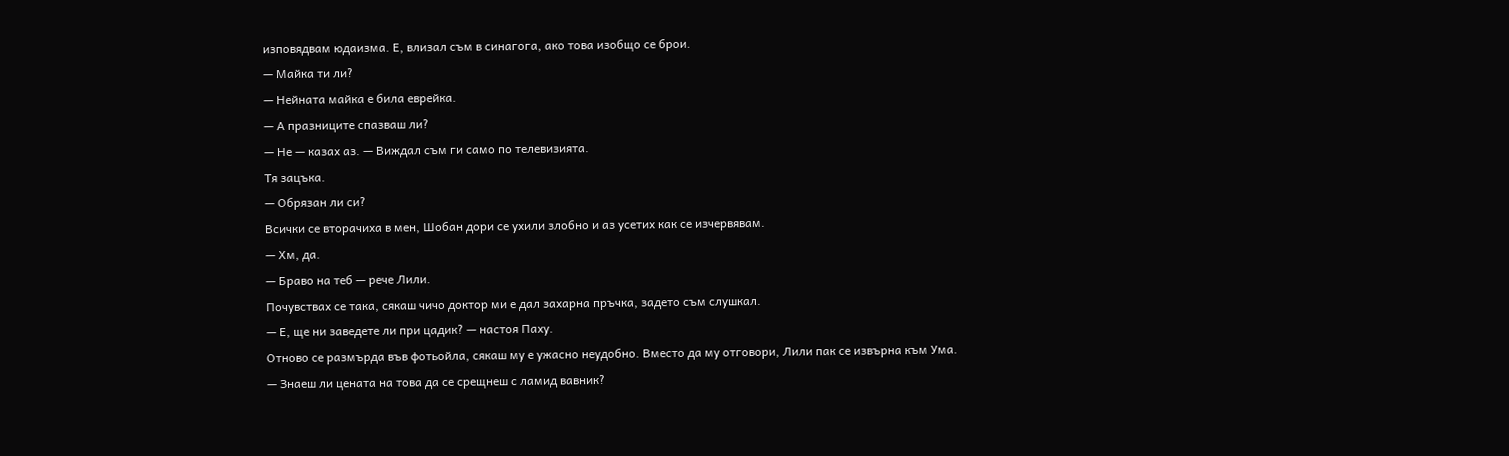изповядвам юдаизма. Е, влизал съм в синагога, ако това изобщо се брои.
— Майка ти ли?
— Нейната майка е била еврейка.
— А празниците спазваш ли?
— Не — казах аз. — Виждал съм ги само по телевизията.
Тя зацъка.
— Обрязан ли си?
Всички се вторачиха в мен, Шобан дори се ухили злобно и аз усетих как се изчервявам.
— Хм, да.
— Браво на теб — рече Лили.
Почувствах се така, сякаш чичо доктор ми е дал захарна пръчка, задето съм слушкал.
— Е, ще ни заведете ли при цадик? — настоя Паху.
Отново се размърда във фотьойла, сякаш му е ужасно неудобно. Вместо да му отговори, Лили пак се извърна към Ума.
— Знаеш ли цената на това да се срещнеш с ламид вавник?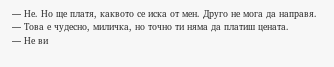— Не. Но ще платя, каквото се иска от мен. Друго не мога да направя.
— Това е чудесно, миличка, но точно ти няма да платиш цената.
— Не ви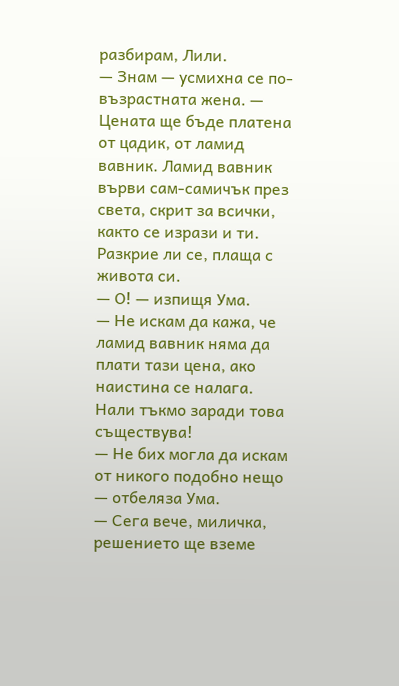разбирам, Лили.
— Знам — усмихна се по-възрастната жена. — Цената ще бъде платена от цадик, от ламид вавник. Ламид вавник върви сам-самичък през света, скрит за всички, както се изрази и ти. Разкрие ли се, плаща с живота си.
— О! — изпищя Ума.
— Не искам да кажа, че ламид вавник няма да плати тази цена, ако наистина се налага. Нали тъкмо заради това съществува!
— Не бих могла да искам от никого подобно нещо — отбеляза Ума.
— Сега вече, миличка, решението ще вземе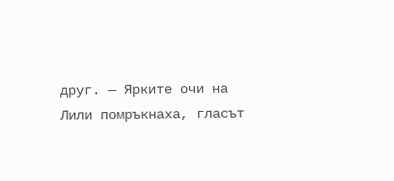друг. — Ярките очи на Лили помръкнаха, гласът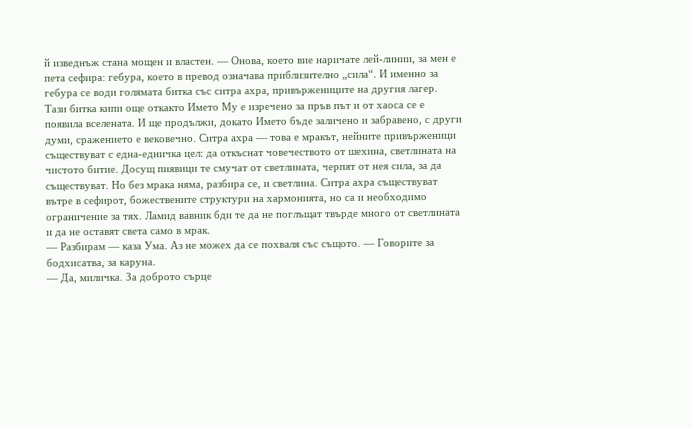й изведнъж стана мощен и властен. — Онова, което вие наричате лей-линии, за мен е пета сефира: гебура, което в превод означава приблизително „сила“. И именно за гебура се води голямата битка със ситра ахра, привържениците на другия лагер. Тази битка кипи още откакто Името Му е изречено за пръв път и от хаоса се е появила вселената. И ще продължи, докато Името бъде заличено и забравено, с други думи, сражението е вековечно. Ситра ахра — това е мракът, нейните привърженици съществуват с една-едничка цел: да откъснат човечеството от шехина, светлината на чистото битие. Досущ пиявици те смучат от светлината, черпят от нея сила, за да съществуват. Но без мрака няма, разбира се, и светлина. Ситра ахра съществуват вътре в сефирот, божествените структури на хармонията, но са и необходимо ограничение за тях. Ламид вавник бди те да не поглъщат твърде много от светлината и да не оставят света само в мрак.
— Разбирам — каза Ума. Аз не можех да се похваля със същото. — Говорите за бодхисатва, за каруна.
— Да, миличка. За доброто сърце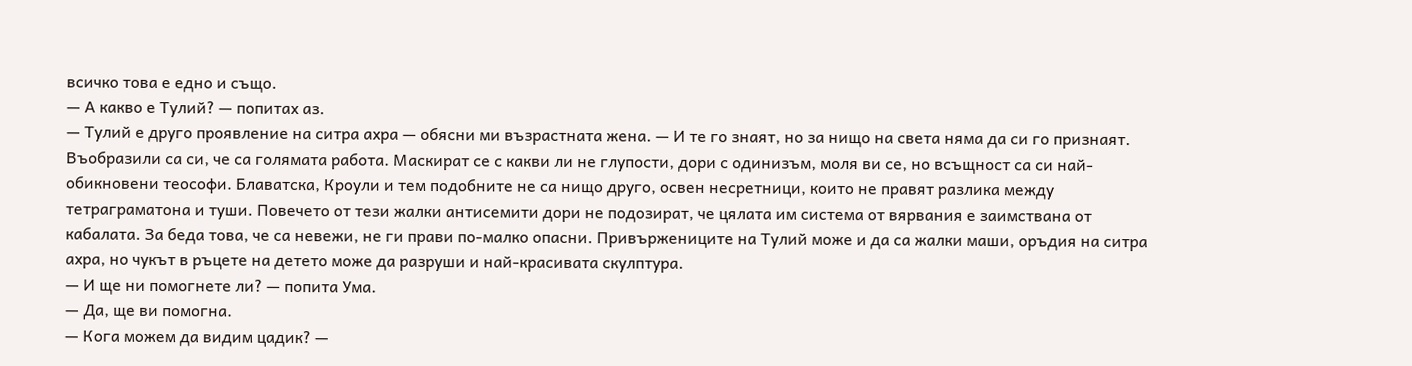всичко това е едно и също.
— А какво е Тулий? — попитах аз.
— Тулий е друго проявление на ситра ахра — обясни ми възрастната жена. — И те го знаят, но за нищо на света няма да си го признаят. Въобразили са си, че са голямата работа. Маскират се с какви ли не глупости, дори с одинизъм, моля ви се, но всъщност са си най-обикновени теософи. Блаватска, Кроули и тем подобните не са нищо друго, освен несретници, които не правят разлика между тетраграматона и туши. Повечето от тези жалки антисемити дори не подозират, че цялата им система от вярвания е заимствана от кабалата. За беда това, че са невежи, не ги прави по-малко опасни. Привържениците на Тулий може и да са жалки маши, оръдия на ситра ахра, но чукът в ръцете на детето може да разруши и най-красивата скулптура.
— И ще ни помогнете ли? — попита Ума.
— Да, ще ви помогна.
— Кога можем да видим цадик? —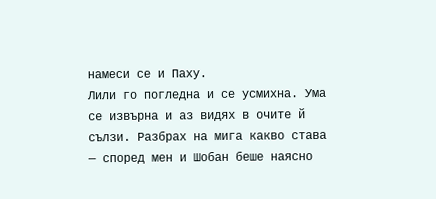намеси се и Паху.
Лили го погледна и се усмихна. Ума се извърна и аз видях в очите й сълзи. Разбрах на мига какво става — според мен и Шобан беше наясно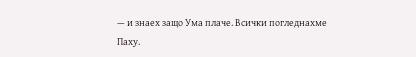— и знаех защо Ума плаче. Всички погледнахме Паху.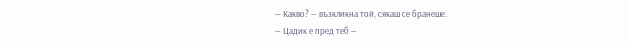— Какво? — възкликна той, сякаш се бранеше.
— Цадик е пред теб —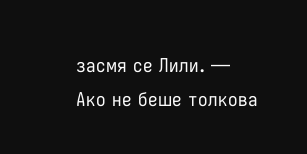засмя се Лили. — Ако не беше толкова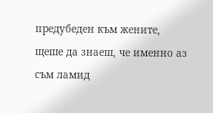предубеден към жените, щеше да знаеш, че именно аз съм ламид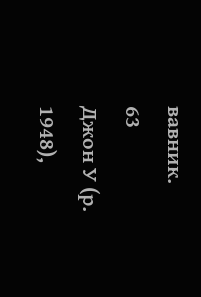вавник.
63
Джон У (р. 1948),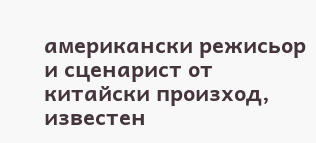американски режисьор и сценарист от китайски произход, известен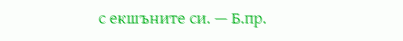с екшъните си. — Б.пр.